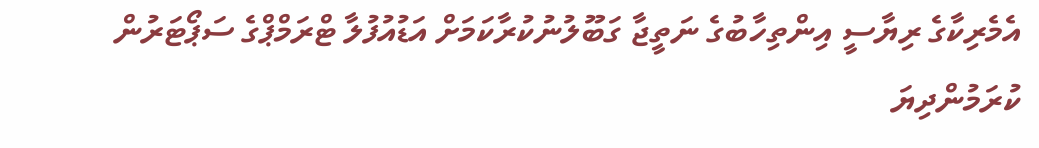އެމެރިކާގެ ރިޔާސީ އިންތިހާބުގެ ނަތީޖާ ގަބޫލުނުކުރާކަމަށް އަޑުއުފުލާ ޓްރަމްޕްގެ ސަޕޯޓަރުން ކުރަމުންދިޔަ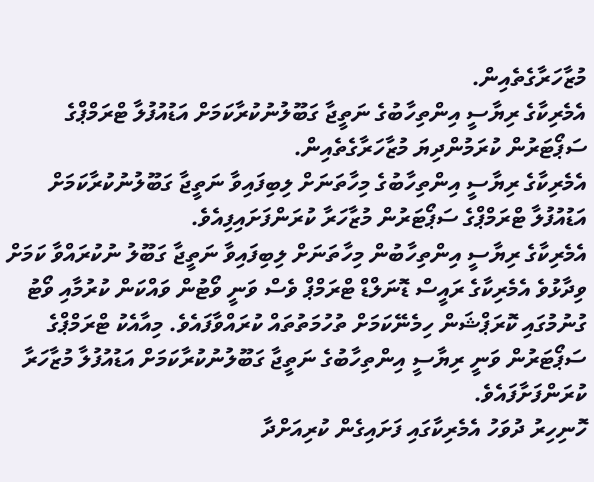މުޒާހަރާގެތެއިން.
އެމެރިކާގެ ރިޔާސީ އިންތިހާބުގެ ނަތީޖާ ގަބޫލުނުކުރާކަމަށް އަޑުއުފުލާ ޓްރަމްޕްގެ ސަޕޯޓަރުން ކުރަމުންދިޔަ މުޒާހަރާގެތެއިން.
އެމެރިކާގެ ރިޔާސީ އިންތިހާބުގެ މިހާތަނަށް ލިބިފައިވާ ނަތީޖާ ގަބޫލުނުކުރާކަމަށް އަޑުއުފުލާ ޓްރަމްޕްގެ ސަޕޯޓަރުން މުޒާހަރާ ކުރަންފަށައިފިއެވެ.
އެމެރިކާގެ ރިޔާސީ އިންތިހާބުން މިހާތަނަށް ލިބިފައިވާ ނަތީޖާ ގަބޫލު ނުކުރައްވާ ކަމަށް ވިދާޅުވެ އެމެރިކާގެ ރައީސް ޑޮނަލްޑް ޓްރަމްޕް ވެސް ވަނީ ވޯޓުން ވައްކަން ކުރުމާއި ވޯޓު ގުނުމުގައި ކޮރަޕްޝަން ހިމެނޭކަމަށް ތުހުމަތުތައް ކުރައްވާފައެވެ. މިއާއެކު ޓްރަމްޕްގެ ސަޕޯޓަރުން ވަނީ ރިޔާސީ އިންތިހާބުގެ ނަތީޖާ ގަބޫލުނުކުރާކަމަށް އަޑުއުފުލާ މުޒާހަރާ ކުރަންފަށާފައެވެ.
ހޮނިހިރު ދުވަހު އެމެރިކާގައި ފަށައިގެން ކުރިއަށްދާ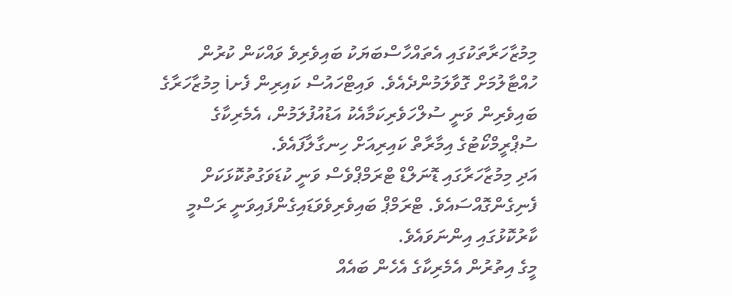މިމުޒާހަރާތަކުގައި އެތައްހާސްބަޔަކު ބައިވެރިވެ ވައްކަން ކުރުން ހުއްޓާލުމަށް ގޮވާލަމުންދެއެވެ. ވައިޓްހައުސް ކައިރިން ފެށi މިމުޒާހަރާގެ ބައިވެރިން ވަނީ ސުލްހަވެރިކަމާއެކު އަޑުއުފުލަމުން، އެމެރިކާގެ ސުޕްރީމްކޯޓުގެ އިމާރާތް ކައިރިއަށް ހިނގާލާފައެވެ.
އަދި މިމުޒާހަރާގައި ޑޮނަލްޑް ޓްރަމްޕްވެސް ވަނީ ކުޑަވަގުތުކޮޅަކަށް ފެނިގެންގޮއްސައެވެ. ޓްރަމްޕް ބައިވެރިވެވަޑައިގެންފައިވަނީ ރަސްމީ ކާރުކޮޅުގައި އިންނަވައެވެ.
މީގެ އިތުރުން އެމެރިކާގެ އެހެން ބައެއް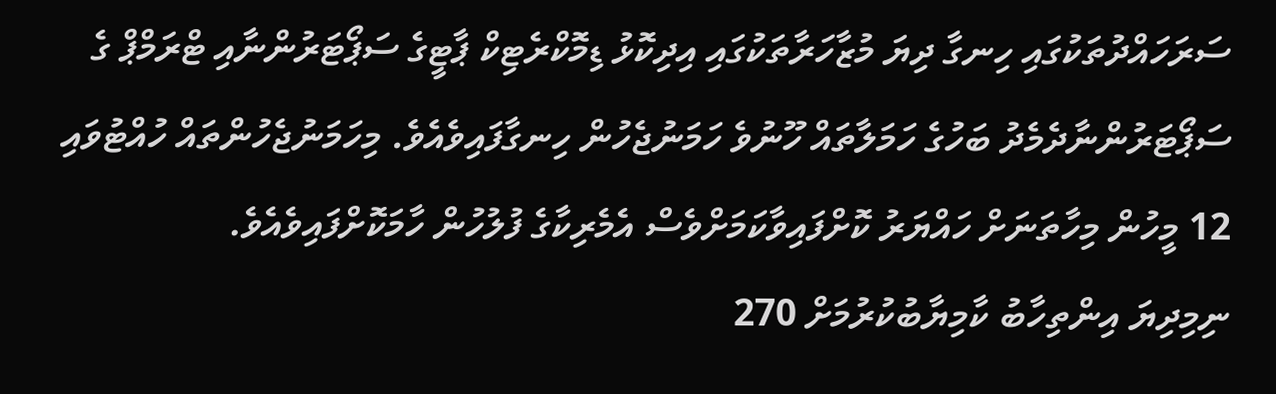ސަރަހައްދުތަކުގައި ހިނގާ ދިޔަ މުޒާހަރާތަކުގައި އިދިކޮޅު ޑިމޮކްރެޓިކް ޕާޓީގެ ސަޕޯޓަރުންނާއި ޓްރަމްޕް ގެ ސަޕޯޓަރުންނާދެމެދު ބަހުގެ ހަމަލާތައް ހޫނުވެ ހަމަނުޖެހުން ހިނގާފައިވެއެވެ. މިހަމަނުޖެހުންތައް ހުއްޓުވައި 12 މީހުން މިހާތަނަށް ހައްޔަރު ކޮށްފައިވާކަމަށްވެސް އެމެރިކާގެ ފުލުހުން ހާމަކޮށްފައިވެއެވެ.
ނިމިދިޔަ އިންތިހާބު ކާމިޔާބުކުރުމަށް 270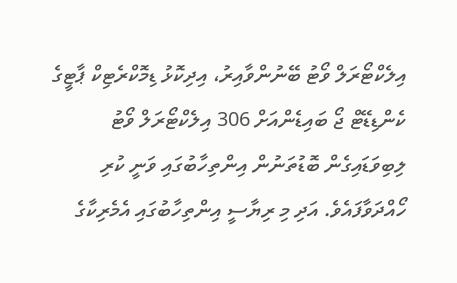އިލެކްޓޯރަލް ވޯޓު ބޭނުންވާއިރު، އިދިކޮޅު ޑިމޮކްރެޓިކް ޕާޓީގެ ކެންޑިޑޭޓް ޖޯ ބައިޑެންއަށް 306 އިލެކްޓޯރަލް ވޯޓު ލިބިވަޑައިގެން ބޮޑުތަނުން އިންތިހާބުގައި ވަނީ ކުރި ހޯއްދަވާފައެވެ. އަދި މި ރިޔާސީ އިންތިހާބުގައި އެމެރިކާގެ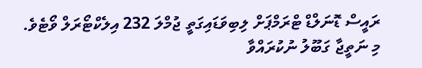ރައީސް ޑޮނަލްޑް ޓްރަމްޕަށް ލިބިވަޑައިގަތީ ޖުމްލަ 232 އިލެކްޓޯރަލް ވޯޓެވެ.
މި ނަތީޖާ ގަބޫލު ނުކުރައްވާ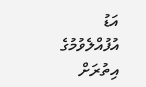އަޑު އުފުއްލެވުމުގެ އިތުރަށް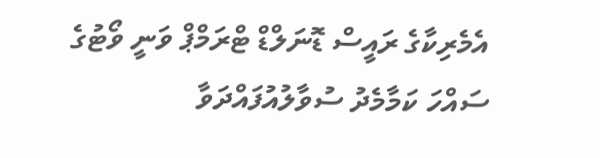އެމެރިކާގެ ރައީސް ޑޮނަލްޑް ޓްރަމްޕް ވަނީ ވޯޓުގެ ސައްހަ ކަމާމެދު ސުވާލުއުފައްދަވާ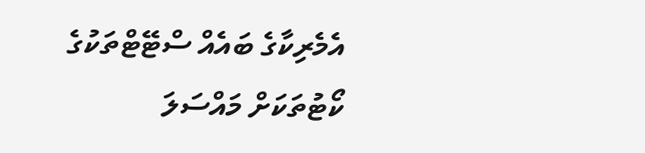އެމެރިކާގެ ބައެއް ސްޓޭޓްތަކުގެ ކޯޓުތަކަށް މައްސަލަ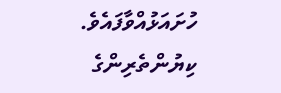ހުށައަޅުއްވާފައެވެ.
ކިޔުންތެރިންގެ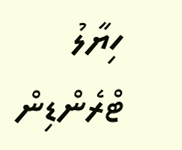ހިޔާލު
ޓްރެންޑިން